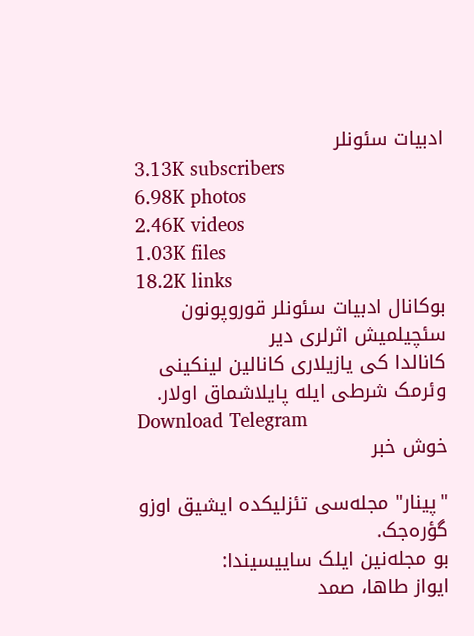ادبیات سئونلر
3.13K subscribers
6.98K photos
2.46K videos
1.03K files
18.2K links
بوکانال ادبیات سئونلر قوروپونون سئچیلمیش اثرلری دیر
کانالدا کی یازیلاری کانالین لینکینی وئرمک شرطی ایله پایلاشماق اولار.
Download Telegram
خوش خبر

"پينار" مجله‌سی تئزلیکده ايشيق اوزو گؤره‌جک.
بو مجله‌نین ایلک ساییسیندا:
ايواز طاها، صمد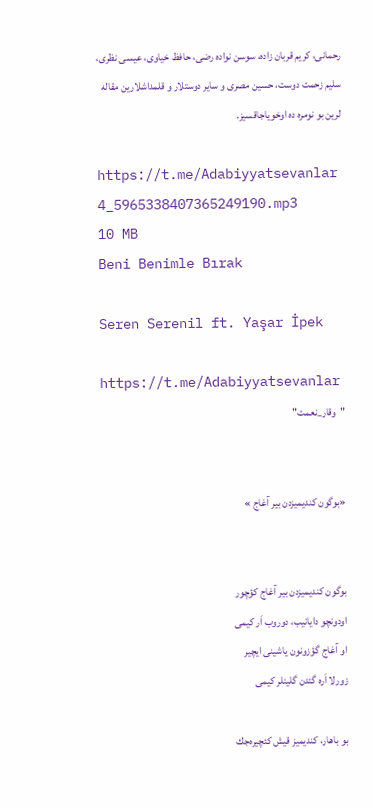رحمانی، کریم قربان زاده، سوسن نواده رضی، حافظ خياوی، عیسی نظری، سلیم زحمت دوست، حسین مصری و سایر دوستلار و قلمداشلارين مقاله لرين بو نومره ده اوخوياجاقسيز.

https://t.me/Adabiyyatsevanlar
4_5965338407365249190.mp3
10 MB
Beni Benimle Bırak

Seren Serenil ft. Yaşar İpek

https://t.me/Adabiyyatsevanlar
"وقار_نعمت"


«بوگون كنديميزدن بير آغاج »


بوگون كنديميزدن بير آغاج كؤچور
اودونچو دايانيب، دوروب اَر كيمی
او آغاج گؤزونون ياشينی ايچير
زورلا اَره گئدن گلینلر كيمی

بو باهار، كنديميز قيش كئچيره‌جك ‌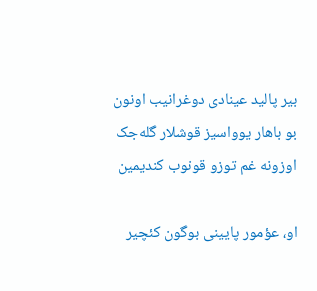بير پاليد عينادی دوغرانيب اونون
بو باهار يوواسيز قوشلار گله‌جک‌
اوزونه غم توزو قونوب كنديمين

او، عؤمور پايينی بوگون كئچير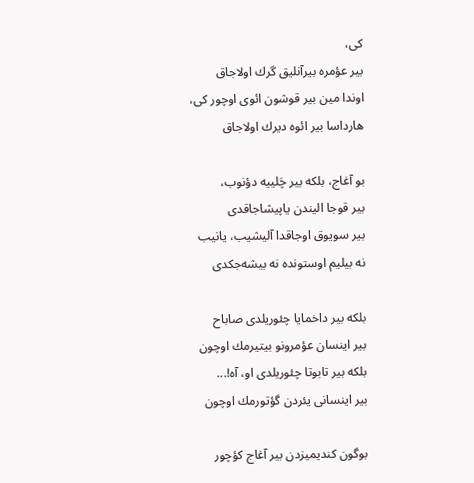كی،
بير عؤمره بيرآنليق گرك اولاجاق
اوندا مين بير قوشون ائوی اوچور كی،
هارداسا بير ائوه ديرك اولاجاق

بو آغاج، بلكه بير چَلييه دؤنوب،
بير قوجا اليندن ياپيشاجاقدی
بير سويوق اوجاقدا آليشيب، يانيب
نه بیلیم اوستونده نه بیشه‌جکدی

بلكه بير داخمايا چئوريلدی صاباح ‌
بير اينسان عؤمرونو بيتيرمك اوچون
بلكه بير تابوتا چئوريلدی او، آه!...
بير اينسانی يئردن گؤتورمك اوچون

بوگون كنديميزدن بير آغاج كؤچور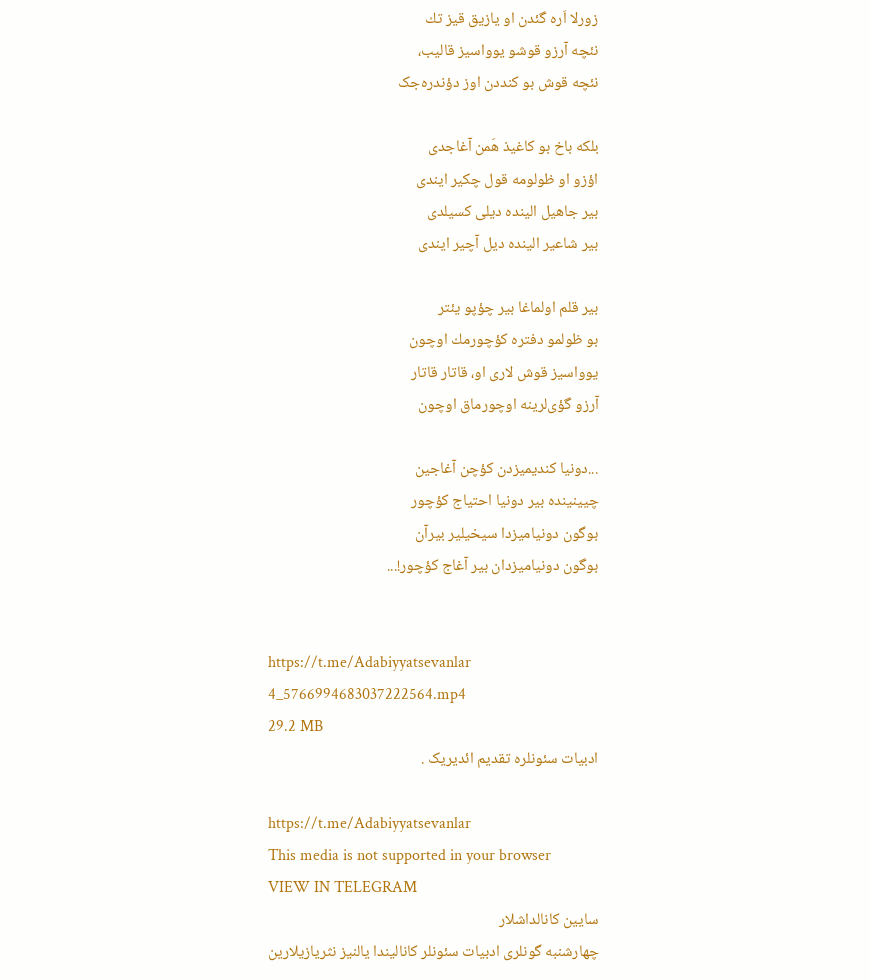زورلا اَره گئدن او يازيق قيز تك
نئچه آرزو قوشو يوواسيز قاليب،
نئچه قوش بو كنددن اوز دؤندره‌جک‌‌

بلكه باخ بو كاغیذ هَمن آغاجدی
اؤزو او ظولومه قول چكير ايندی
بير جاهيل الينده ديلی كسيلدی
بير شاعير الينده ديل آچير ايندی

بير قلم اولماغا بير چؤپو يئتر
بو ظولمو دفتره كؤچورمك اوچون
يوواسيز قوش لاری او، قاتار قاتار
آرزو گؤی‌لرينه اوچورماق اوچون

...دونيا كنديميزدن كؤچن آغاجين
چيينينده بير دونيا احتياج كؤچور
بوگون دونياميزدا سيخيلير بيرآن
بوگون دونياميزدان بير آغاج كؤچور!...


https://t.me/Adabiyyatsevanlar
4_5766994683037222564.mp4
29.2 MB
ادبیات سئونلره تقدیم ائدیریک .

https://t.me/Adabiyyatsevanlar
This media is not supported in your browser
VIEW IN TELEGRAM
سایین کانالداشلار
چهارشنبه گونلری ادبیات سئونلر کانالیندا یالنیز نثریازیلارین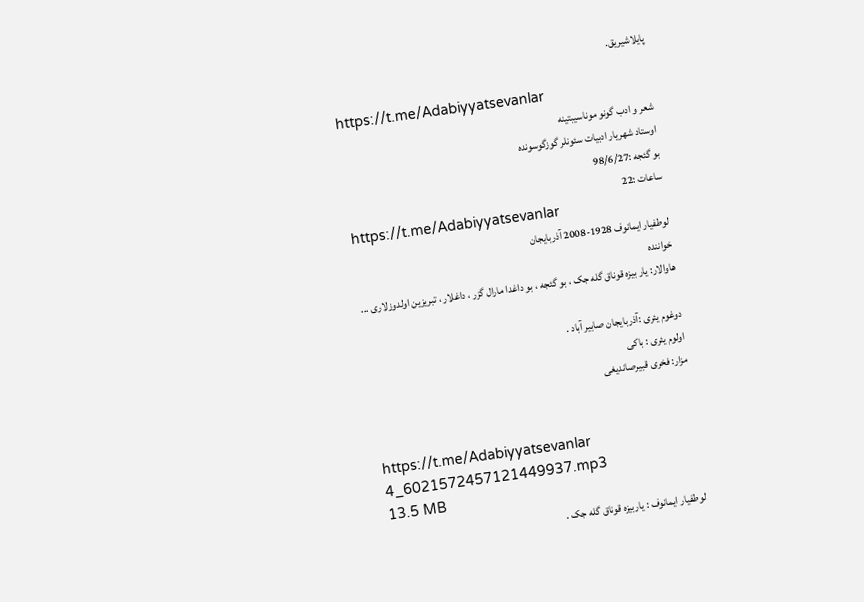پایلاشیریق.

https://t.me/Adabiyyatsevanlar
شعر و ادب گونو موناسیبتینه
اوستاد شهریار ادبیات سئونلر گوزگوسونده
بو گئجه :98/6/27
ساعات :22
https://t.me/Adabiyyatsevanlar
لوطفیار ایمانوف 1928-2008 آذربایجان
خواننده
هاوالار: یار بیزه قوناق گله جک ، بو گئجه ، بو داغدا مارال گزر ، داغلار ، تبریزین اولدوزلاری ...

دوغوم یئری :آذربایجان صابیر آباد .
اولوم یئری : باکی
مزار: فخری قبیرصاندیغی


https://t.me/Adabiyyatsevanlar
4_6021572457121449937.mp3
13.5 MB
لوطفیار ایمانوف : یاربیزه قوناق گله جک .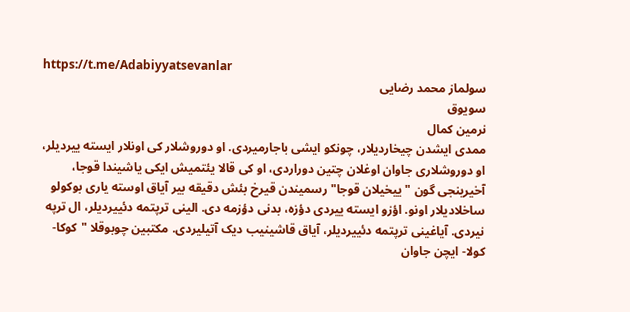https://t.me/Adabiyyatsevanlar
سولماز محمد رضایی
سویوق
نرمین کمال
ممدی ایشدن چیخاردیلار، چونکو ایشی باجارمیردی. او دوروشلار کی اونلار ایسته ییردیلر، او دوروشلاری جاوان اوغلان چتین دوراردی، او کی قالا یئتمیش ایکی یاشیندا قوجا، آخیرینجی گون "ییخیلان قوجا" رسمیندن قیرخ بئش دقیقه بیر آیاق اوسته یاری بوکولو ساخلادیلار اونو. اؤزو ایسته ییردی دؤزه، بدنی دؤزمه دی. الینی ترپتمه دئییردیلر، ال ترپه نیردی. آیاغینی ترپتمه دئییردیلر، آیاق قاشینیب دیک آتیلیردی. مکتبین چوبوقلا "کوکا- کولا- ایچن جاوان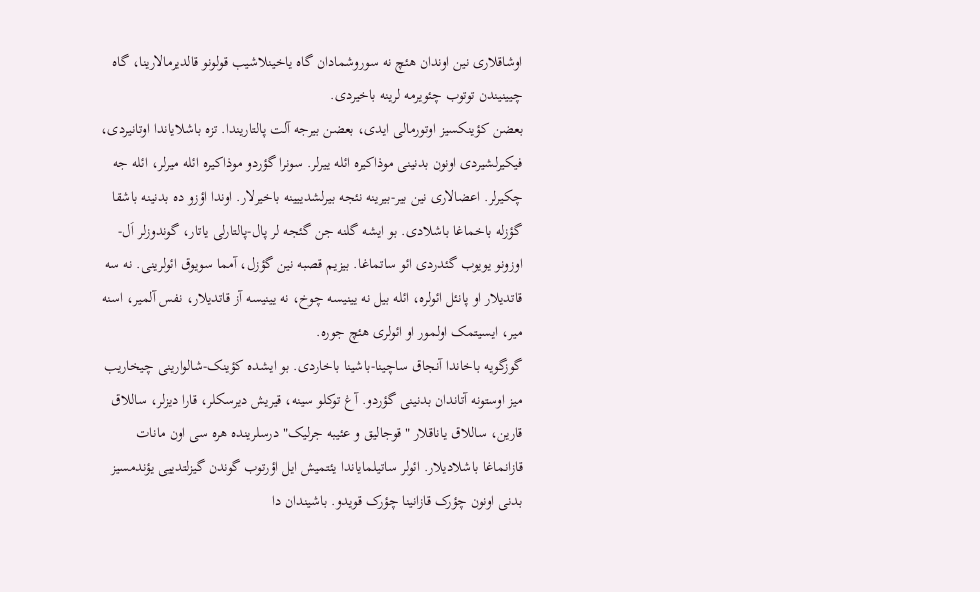اوشاقلاری نین اوندان هئچ نه سوروشمادان گاه یاخینلاشیب قولونو قالدیرمالارینا، گاه چیینیندن توتوب چئویرمه لرینه باخیردی.
بعضن کؤینکسیز اوتورمالی ایدی، بعضن بیرجه آلت پالتاریندا. تزه باشلایاندا اوتانیردی، فیکیرلشیردی اونون بدنینی موذاکیره ائله ییرلر. سونرا گؤردو موذاکیره ائله میرلر، ائله جه چکیرلر. اعضالاری نین بیر-بیرینه نئجه بیرلشدییینه باخیرلار. اوندا اؤزو ده بدنینه باشقا گؤزله باخماغا باشلادی. بو ایشه گلنه جن گئجه لر پال-پالتارلی یاتار، گوندوزلر اَل-اوزونو یویوب گئدردی ائو ساتماغا. بیزیم قصبه نین گؤزل، آمما سویوق ائولرینی. نه سه قاتدیلار او پانئل ائولره، ائله بیل نه یینیسه چوخ، نه یینیسه آز قاتدیلار، نفس آلمیر، اسنه میر، ایسیتمک اولمور او ائولری هئچ جوره.
گوزگویه باخاندا آنجاق ساچینا-باشینا باخاردی. بو ایشده کؤینک-شالوارینی چیخاریب میز اوستونه آتاندان بدنینی گؤردو. آغ توکلو سینه، قیریش دیرسکلر، قارا دیزلر، ساللاق قارین، ساللاق یاناقلار "قوجالیق و عئیبه جرلیک" درسلرینده هره سی اون مانات قازانماغا باشلادیلار. ائولر ساتیلمایاندا یئتمیش ایل اؤرتوب گوندن گیزلتدییی یؤندمسیز بدنی اونون چؤرک قازانینا چؤرک قویدو. باشیندان دا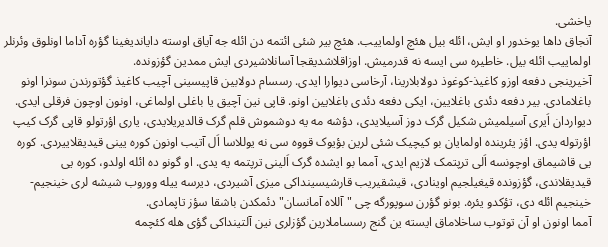یاخشی.
آنجاق داها یوخدور او ایش، ائله بیل هئچ اولماییب. هئچ بیر شئی ائتمه دن ائله جه آیاق اوسته دایاندیغینا گؤره آداما اونلوق وئرنلر اولماییب ائله بیل. خاطیره سی ایسه نه قدرمیش. اوزاقلاشدیقجا آسانلاشیردی ایش ممدین گؤزونده.
آخیرینجی دفعه اوزو کاغیذ-کوغوذ دولابلارینا، آرخاسی دیوارا ایدی. رسسام دولابین قاپیسینی آچیب کاغیذ گؤتورندن سونرا اونو باغلامادی. بیر دفعه دئدی باغلایین، ایکی دفعه دئدی باغلایین اونو. قاپی نین آچیق یا باغلی اولماغی، اونون اوچون فرقلی ایدی. دیواردان اَیری آسیلمیش شکیل گرک دوز آسیلایدی، دؤشه مه یه دوشموش قلم گرک قالدیریلایدی، یاری اؤرتولو قاپی گرک کیپ اؤرتوله یدی. اؤز یئرینده اولمایان بو کیچیک شئی لرین بؤیوک قووه سی نه یوللاسا اَل آتیب اونون کوره یینی قیدیقلاییردی. کوره یی قاشیماق اوچونسه اَلی ترپتمک لازیم ایدی، آمما بو ایشده گرک اَلینی ترپتمه یه یدی. او گونو ده ائله اولدو، کوره یی قیدیقلاندی، گؤزونده قیغیلجیم اوینادی، قیشقیریب قارشیسینداکی میزی آشیردی، دیرسه ییله ووروب شیشه لری خینجیم-خینجیم ائله دی، تؤکدو یئره. بونو گؤرن سوپورگه چی "آللاه آمانسان" دئمکدن باشقا سؤز تاپمادی.
آمما اونون او آن توتوب ساخلاماق ایسته ین گنج رسساملارین گؤزلری نین آلتینداکی گؤی هله کئچمه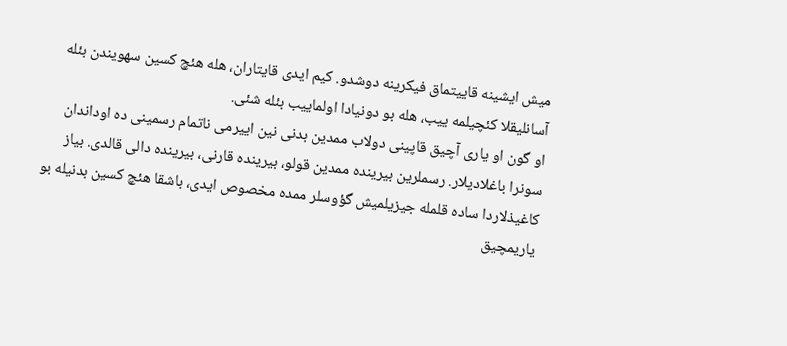میش ایشینه قاییتماق فیکرینه دوشدو. کیم ایدی قایتاران، هله هئچ کسین سهویندن بئله آسانلیقلا کئچیلمه ییب، هله بو دونیادا اولماییب بئله شئی.
او گون او یاری آچیق قاپینی دولاب ممدین بدنی نین اییرمی ناتمام رسمینی ده اوداندان سونرا باغلادیلار. رسملرین بیرینده ممدین قولو، بیرینده قارنی، بیرینده دالی قالدی. بیاز کاغیذلاردا ساده قلمله جیزیلمیش گؤوسلر ممده مخصوص ایدی، باشقا هئچ کسین بدنیله بو یاریمچیق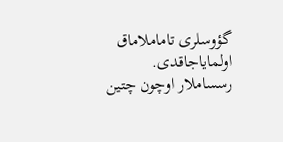گؤوسلری تاماملاماق اولمایاجاقدی.
رسساملار اوچون چتین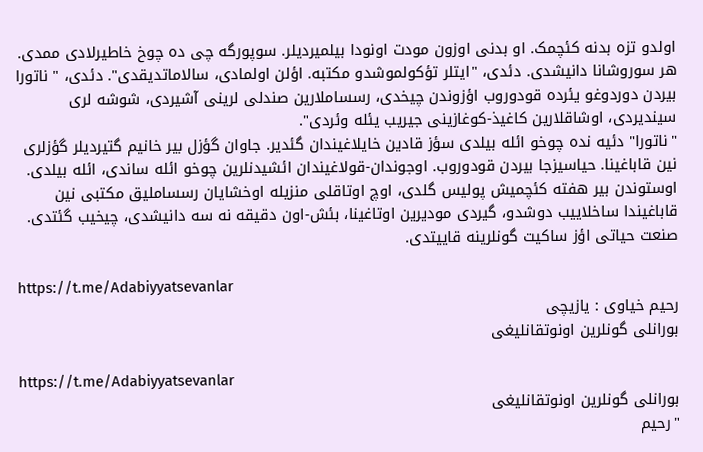اولدو تزه بدنه کئچمک. او بدنی اوزون مودت اونودا بیلمیردیلر. سوپورگه چی ده چوخ خاطیرلادی ممدی. هر سوروشانا دانیشدی. دئدی، "ایتلر تؤکولموشدو مکتبه. اؤلن اولمادی، سالاماتدیقدی". دئدی، " ناتورا بیردن دوردوغو یئرده قودوروب اؤزوندن چیخدی، رسساملارین صندلی لرینی آشیردی، شوشه لری سیندیردی، اوشاقلارین کاغیذ-کوغازینی جیریب یئله وئردی".
"ناتورا" دئیه نده چوخو ائله بیلدی سؤز قادین خایلاغیندان گئدیر. جاوان گؤزل بیر خانیم گتیردیلر گؤزلری نین قاباغینا. حیاسیزجا بیردن قودوروب. اوجوندان-قولاغیندان ائشیدنلرین چوخو ائله ساندی، ائله بیلدی.
اوستوندن بیر هفته کئچمیش پولیس گلدی، اوچ اوتاقلی منزیله اوخشایان رسساملیق مکتبی نین قاباغیندا ساخلاییب دوشدو، گیردی مودیرین اوتاغینا، بئش-اون دقیقه نه سه دانیشدی، چیخیب گئتدی. صنعت حیاتی اؤز ساکیت گونلرینه قاییتدی.

https://t.me/Adabiyyatsevanlar
رحیم خیاوی : یازیچی
بورانلی گونلرین اونوتقانلیغی

https://t.me/Adabiyyatsevanlar
بورانلی گونلرین اونوتقانلیغی
"رحیم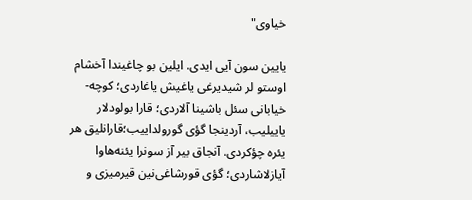خیاوی"

یایین سون آیی ایدی. ایلین بو چاغیندا آخشام اوستو لر شیدیرغی یاغیش یاغاردی؛ کوچه- خیابانی سئل باشینا آلاردی؛ قارا بولودلار یاییلیب، آردینجا گؤی گورولداییب؛قارانلیق هر یئره چؤکردی. آنجاق بیر آز سونرا یئنه‌هاوا آیازلاشاردی؛ گؤی قورشاغی‌نین قیرمیزی و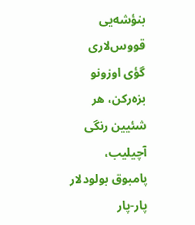بنؤشه‌یی قووس‌لاری گؤی اوزونو بزه‌رکن، هر شئیین رنگی آچیلیب، پامبوق بولودلار پار-پار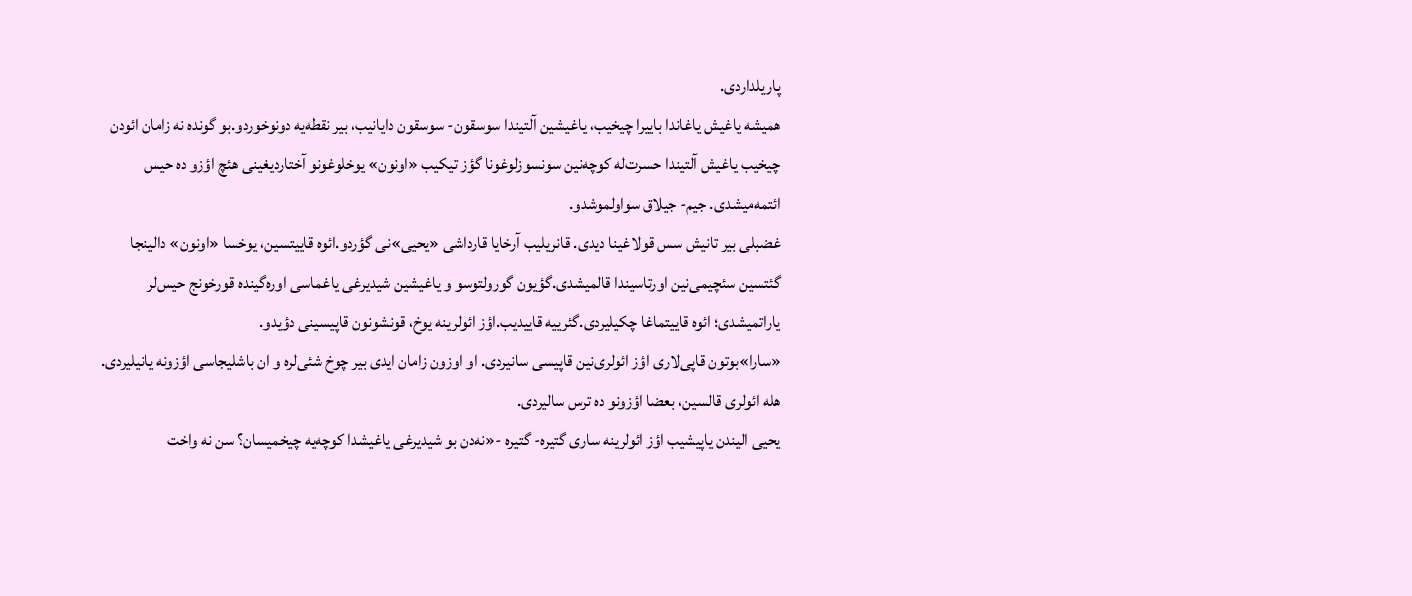پاریلداردی.
همیشه یاغیش یاغاندا باییرا چیخیب، یاغیشین آلتیندا سوسقون- سوسقون دایانیب، بیر نقطه‌یه دونوخوردو.بو گونده نه زامان ائودن چیخیب یاغیش آلتیندا حسرت‌له کوچه‌نین سونسوزلوغونا گؤز تیکیب «اونون» یوخلوغونو آختاردیغینی هئچ اؤزو ده حیس ائتمه‌میشدی. جیم- جیلاق سواولموشدو.
غضبلی بیر تانیش سس قولاغینا دیدی. قانریلیب آرخایا قارداشی «یحیی»نی گؤردو.ائوه قاییتسین، یوخسا «اونون» دالینجا گئتسین سئچیمی‌نین اورتاسیندا قالمیشدی.گؤیون گورولتوسو و یاغیشین شیدیرغی یاغماسی اوره‌گینده قورخونج حیس‌لر یاراتمیشدی؛ ائوه قاییتماغا چکیلیردی.گئرییه قاییدیب.اؤز ائولرینه یوخ، قونشونون قاپیسینی دؤیدو.
«سارا»بوتون قاپی‌لاری اؤز ائولری‌نین قاپیسی سانیردی. او اوزون زامان ایدی بیر چوخ شئی‌لره و ان باشلیجاسی اؤزونه یانیلیردی. هله ائولری قالسین، بعضا اؤزونو ده ترس سالیردی.
یحیی الیندن یاپیشیب اؤز ائولرینه ساری گتیره- گتیره -«نه‌دن بو شیدیرغی یاغیشدا کوچه‌یه چیخمیسان؟ سن نه واخت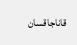قاناجاقسان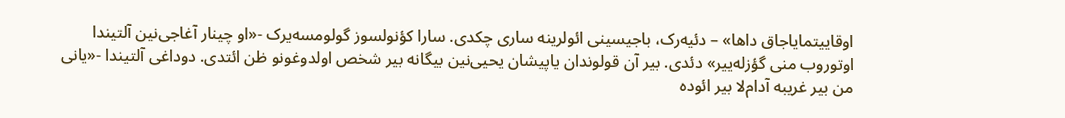اوقاییتمایاجاق داها» – دئیه‌رک، باجیسینی ائولرینه ساری چکدی. سارا کؤنولسوز گولومسه‌یرک -«او چینار آغاجی‌نین آلتیندا اوتوروب منی گؤزله‌ییر» دئدی. بیر آن قولوندان یاپیشان یحیی‌نین بیگانه بیر شخص اولدوغونو ظن ائتدی. دوداغی آلتیندا -«یانی من بیر غریبه آدام‌لا بیر ائوده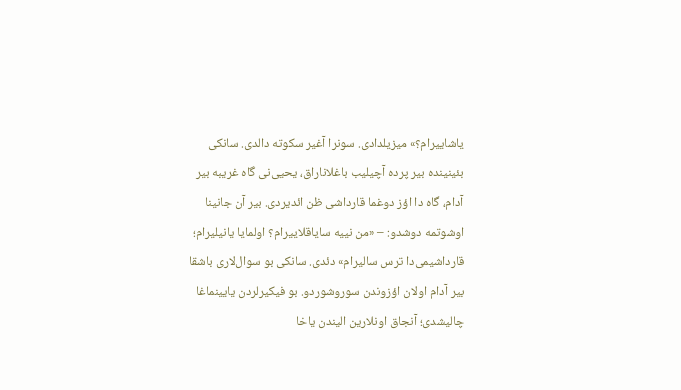یاشاییرام؟» میزیلدادی. سونرا آغیر سکوته دالدی. سانکی بئینینده بیر پرده آچیلیب باغلاناراق، یحیی‌نی گاه غریبه بیر آدام، گاه دا اؤز دوغما قارداشی ظن ائدیردی. بیر آن جانینا اوشوتمه دوشدو: – «من نییه سایاقلاییرام؟ اولمایا یانیلیرام؛ قارداشیمی‌دا ترس سالیرام» دئدی. سانکی بو سوال‌لاری باشقا بیر آدام اولان اؤزوندن سوروشوردو. بو فیکیرلردن یایینماغا چالیشدی؛ آنجاق اونلارین الیندن یاخا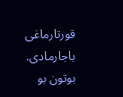قورتارماغی باجارمادی.
بوتون بو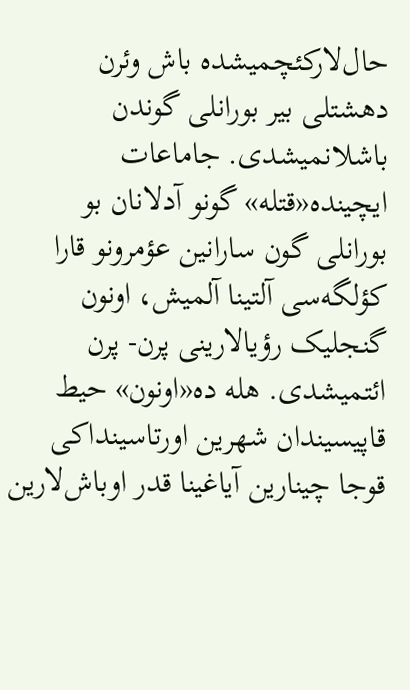حال‌لارکئچمیشده باش وئرن دهشتلی بیر بورانلی گوندن باشلانمیشدی. جاماعات ایچینده«قتله» گونو آدلانان بو بورانلی گون سارانین عؤمرونو قارا کؤلگه‌سی آلتینا آلمیش، اونون گنجلیک رؤیالارینی پرن- پرن ائتمیشدی. هله ده«اونون» حیط قاپیسیندان شهرین اورتاسینداکی قوجا چینارین آیاغینا قدر اوباش‌لارین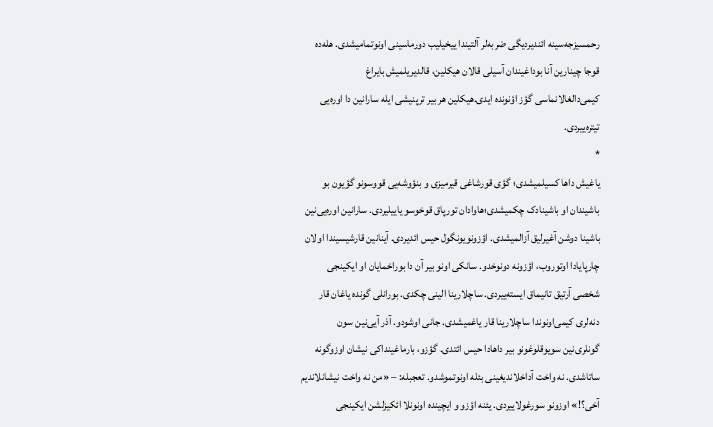رحمسیزجه‌سینه ائندیردیگی ضربه‌لر آلتیندا ییخیلیب دورماسینی اونوتمامیشدی. هله‌ده قوجا چینارین آنا بوداغیندان آسیلی قالان هیکلین، قالدیریلمیش بایراغ کیمی‌دالغالانماسی گؤز اؤنونده ایدی.هیکلین هر بیر ترپنیشی ایله سارانین دا اوره‌یی‌ تیتره‌ییردی.
*
یاغیش داها کسیلمیشدی؛ گؤی قورشاغی قیرمیزی و بنؤوشه‌یی قووسونو گؤیون بو باشیندان او باشینادک چکمیشدی؛‌هاوادان تورپاق قوخوسو یاییلیردی. سارانین اوره‌یی‌نین باشینا دوشن آغیرلیق آزالمیشدی. اؤزونویونگول حیس ائدیردی. آینانین قارشیسیندا اولان چارپایادا اوتوروب، اؤزونه دونوخدو. سانکی اونو بیر آن دا بوراخمایان او ایکینجی شخصی آرتیق تانیماق ایسته‌ییردی. ساچلارینا الینی چکدی. بورانلی گونده یاغان قار دنه‌لری کیمی‌اونوندا ساچلارینا قار یاغمیشدی. جانی اوشودو. آذر آیی‌نین سون گونلری‌نین سویوقلوغونو بیر داهادا حیس ائتدی. گؤزو، بارماغینداکی نیشان اوزوگونه ساتاشدی. نه واخت آداخلاندیغینی بئله اونوتموشدو. تعجبله: – «من نه واخت نیشانلاندیم آخی؟!» اوزونو سورغولاییردی. یئنه اؤزو و ایچینده اونونلا ائکیزلشن ایکینجی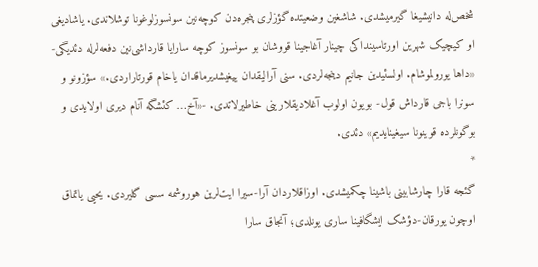شخص‌له دانیشیغا گیرمیشدی. شاشغین وضعیتده گؤزلری پنجره‌دن کوچه‌نین سونسوزلوغونا توشلاندی. یاشادیغی او کیچیک شهرین اورتاسینداکی چینار آغاجینا قووشان بو سونسوز کوچه سارایا قارداشی‌نین دفعه‌لرله دئدیگی- «داها یورولموشام. اولسئیدین جانیم دینجه‌لردی. سنی آرالیقدان ییغیشدیرماقدان یاخام قورتاراردی.» سؤزونو و سونرا باجی قارداش قول- بویون اولوب آغلادیقلارینی خاطیرلاتدی. -«آخ… کئشگه آنام دیری اولایدی و بوگونلرده قوینونا سیغینایدیم» دئدی.
*
گئجه قارا چارشابینی باشینا چکمیشدی. اوزاقلاردان آرا-سیرا ایت‌لرین هوروشمه سسی گلیردی. یحیی یاتماق اوچون یورقان-دؤشک ایشگافینا ساری یونلدی؛ آنجاق سارا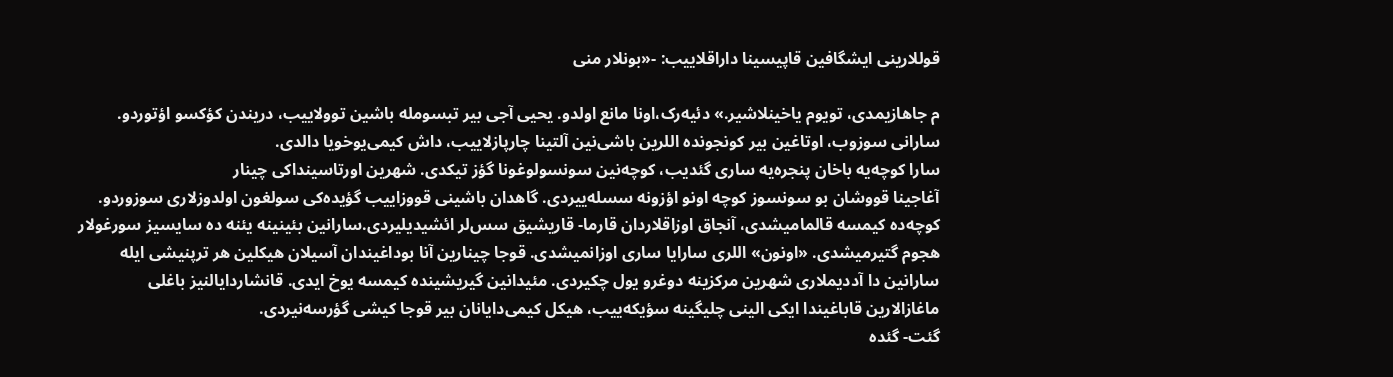قوللارینی ایشگافین قاپیسینا داراقلاییب: -«بونلار منی

م جاهازیمدی، تویوم یاخینلاشیر.» دئیه‌رک،اونا مانع اولدو. یحیی آجی بیر تبسومله باشین توولاییب، دریندن کؤکسو اؤتوردو. سارانی سوزوب، اوتاغین بیر کونجونده اللرین باشی‌نین آلتینا چارپازلاییب، داش کیمی‌یوخویا دالدی.
سارا کوچه‌یه باخان پنجره‌یه ساری گئدیب، کوچه‌نین سونسولوغونا گؤز تیکدی. شهرین اورتاسینداکی چینار
آغاجینا قووشان بو سونسوز کوچه اونو اؤزونه سسله‌ییردی. گاهدان باشینی قووزاییب گؤیده‌کی سولغون اولدوزلاری سوزوردو. کوچه‌ده کیمسه قالمامیشدی، آنجاق اوزاقلاردان قارما- قاریشیق سس‌لر ائشیدیلیردی.سارانین بئینینه یئنه ده سایسیز سورغولار هجوم گتیرمیشدی. «اونون» اللری سارایا ساری اوزانمیشدی. قوجا چینارین آنا بوداغیندان آسیلان هیکلین هر ترپنیشی ایله سارانین دا آددیملاری شهرین مرکزینه دوغرو یول چکیردی. مئیدانین گیریشینده کیمسه یوخ ایدی. قانشاردایالنیز باغلی ماغازالارین قاباغیندا ایکی الینی چلیگینه سؤیکه‌ییب، هیکل کیمی‌دایانان بیر قوجا کیشی گؤرسه‌نیردی.
گئت- گئده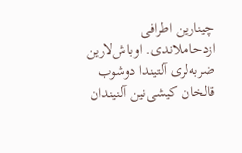چینارین اطرافی ازدحاملاندی. اوباش‌لارین ضربه‌لری آلتیندا دوشوب قالخان کیشی‌نین آلنیندان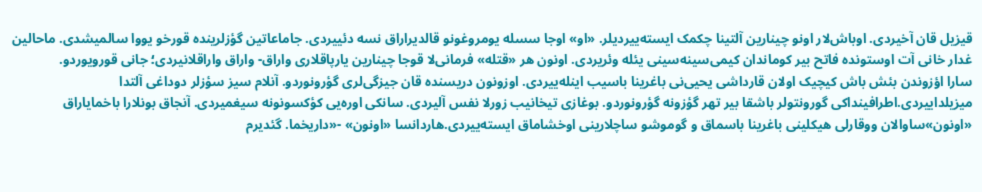قیزیل قان آخیردی. اوباش‌لار اونو چینارین آلتینا چکمک ایسته‌ییردیلر. «او» اوجا سسله یومروغونو قالدیراراق نسه دئییردی. جاماعاتین گؤزلرینده قورخو یووا سالمیشدی. ماحالین غدار خانی آت اوستونده فاتح بیر کوماندان کیمی‌سینه‌سینی یئله وئریردی. اونون هر «قتله» فرمانی‌لا قوجا چینارین یارپاقلاری واراق- واراق واراقلانیردی؛ جانی قورویوردو.
سارا اؤزوندن بئش باش کیچیک اولان قارداشی یحیی‌نی باغرینا باسیب اینله‌ییردی. اوزونون دریسنده قان جیزگی‌لری گؤرونوردو. آنلام سیز سؤزلر دوداغی آلتدا میزیلداییردی.اطرافینداکی گورونتولر باشقا بیر تهر گؤزونه گؤرونوردو. بوغازی تیخانیب زورلا نفس آلیردی. سانکی اوره‌یی کؤکسونونه سیغمیردی. آنجاق بونلارا باخمایاراق «اونون»ساوالان ووقارلی هیکلینی باغرینا باسماق و گوموشو ساچلارینی اوخشاماق ایسته‌ییردی.هاردانسا «اونون» -«داریخما. گئدیرم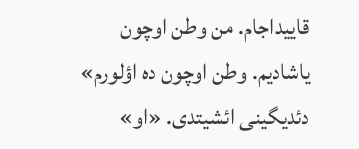قاییداجام. من وطن اوچون یاشادیم. وطن اوچون ده اؤلورم» دئدیگینی ائشیتدی. «او»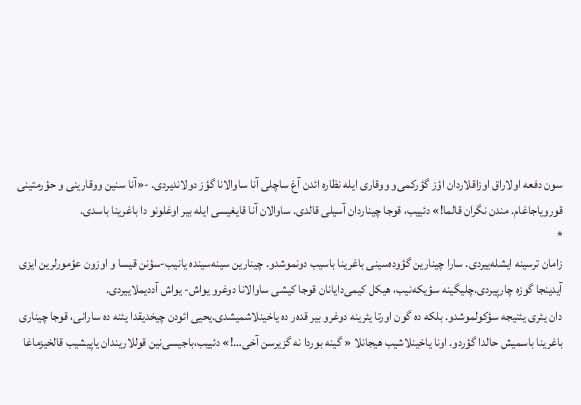سون دفعه اولاراق اوزاقلاردان اؤز گؤرکمی‌و ووقاری ایله نظاره ائدن آغ ساچلی آنا ساوالانا گؤز دولاندیردی. -«آنا سنین ووقارینی و حؤرمتینی قورویاجاغام. مندن نگران قالما!» دئییب، قوجا چیناردان آسیلی قالدی. ساوالان آنا قایغیسی ایله بیر اوغلونو دا باغرینا باسدی.
*
زامان ترسینه ایشله‌ییردی. سارا چینارین گؤوده‌سینی باغرینا باسیب دونموشدو. چینارین سینه‌سینده یانیب-سؤنن قیسا و اوزون عؤمورلرین ایزی آیدینجا گوزه چارپیردی.چلیگینه سؤیکه‌نیب، هیکل کیمی‌دایانان قوجا کیشی ساوالانا دوغرو یواش- یواش آددیملاییردی.
دان یئری یئنیجه سؤکولموشدو. بلکه ده گون اورتا یئرینه دوغرو بیر قده‌ر ده یاخینلاشمیشدی.یحیی ائودن چیخدیقدا یئنه ده سارانی، قوجا چیناری باغرینا باسمیش حالدا گؤردو. اونا یاخینلاشیب هیجانلا « گینه بوردا نه گزیرسن آخی…!» دئییب،باجیسی‌نین قوللاریندان یاپیشیب قالخیزماغا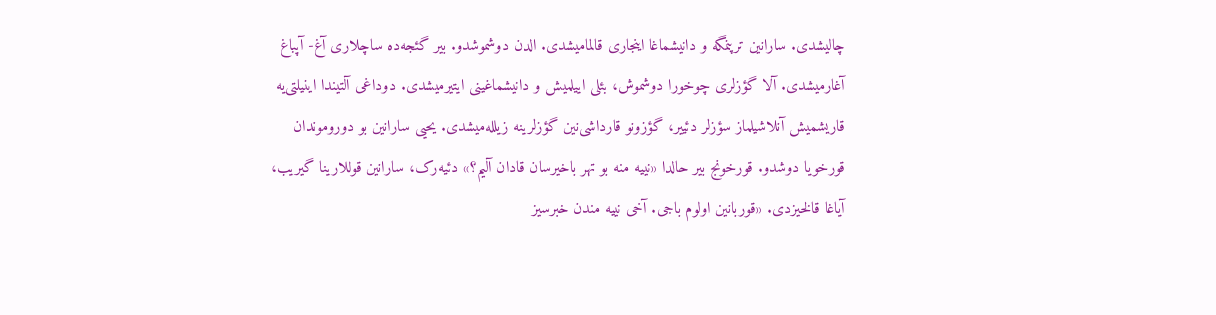چالیشدی. سارانین ترپنمگه و دانیشماغا اینجاری قالمامیشدی. الدن دوشموشدو. بیر گئجه‌ده ساچلاری آغ- آپباغ آغارمیشدی. آلا گؤزلری چوخورا دوشموش، بئلی اییلمیش و دانیشماغینی ایتیرمیشدی. دوداغی آلتیندا اینیلتی‌یه قاریشمیش آنلاشیلماز سؤزلر دئییر، گؤزونو قارداشی‌نین گؤزلرینه زیلله‌میشدی. یحیی سارانین بو دوروموندان قورخویا دوشدو. قورخونج بیر حالدا «نییه منه بو تهر باخیرسان قادان آلیم؟» دئیه‌رک، سارانین قوللارینا گیریب، آیاغا قالخیزدی. «قوربانین اولوم باجی. آخی نییه مندن خبرسیز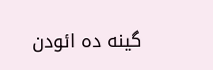گینه ده ائودن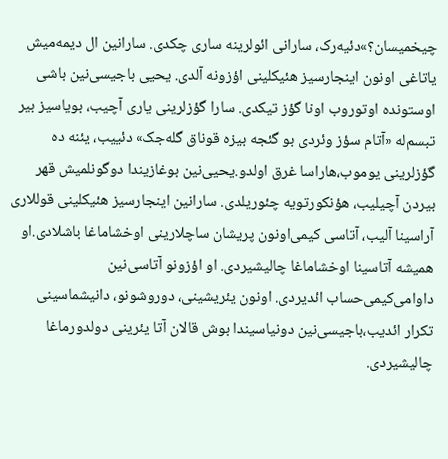چیخمیسان؟»دئیه‌رک، سارانی ائولرینه ساری چکدی. سارانین ال دیمه‌میش یاتاغی اونون اینجارسیز هئیکلینی اؤزونه آلدی. یحیی باجیسی‌نین باشی اوستونده اوتوروب اونا گؤز تیکدی. سارا گؤزلرینی یاری آچیب، بویاسیز بیر تبسم‌له «آتام سؤز وئردی بو گئجه بیزه قوناق گله‌جک» دئییب، یئنه ده گؤزلرینی یوموب،‌هاراسا غرق اولدو.یحیی‌نین بوغازیندا دوگونلمیش قهر بیردن آچیلیب، هؤنکورتویه چئوریلدی. سارانین اینجارسیز هئیکلینی قوللاری آراسینا آلیب، آتاسی کیمی‌اونون پریشان ساچلارینی اوخشاماغا باشلادی.او همیشه آتاسینا اوخشاماغا چالیشیردی. او اؤزونو آتاسی‌نین داوامی‌کیمی‌حساب ائدیردی. اونون یئریشینی، دوروشونو، دانیشماسینی تکرار ائدیب،باجیسی‌نین دونیاسیندا بوش قالان آتا یئرینی دولدورماغا چالیشیردی.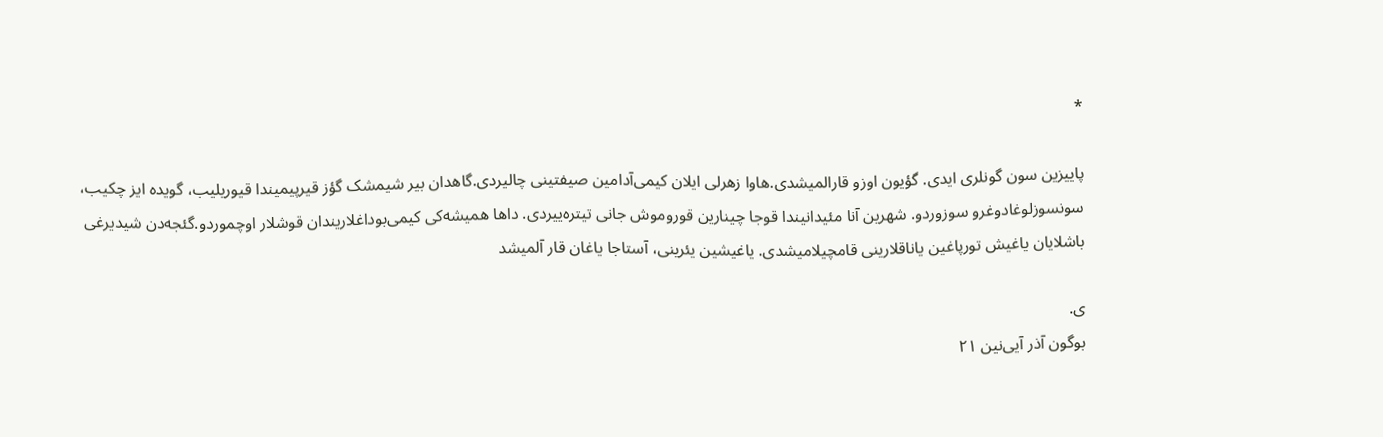*

پاییزین سون گونلری ایدی. گؤیون اوزو قارالمیشدی.هاوا زهرلی ایلان کیمی‌آدامین صیفتینی چالیردی.گاهدان بیر شیمشک گؤز قیرپیمیندا قیوریلیب، گویده ایز چکیب، سونسوزلوغادوغرو سوزوردو. شهرین آنا مئیدانیندا قوجا چینارین قوروموش جانی تیتره‌ییردی. داها همیشه‌کی کیمی‌بوداغلاریندان قوشلار اوچموردو.گئجه‌دن شیدیرغی باشلایان یاغیش تورپاغین یاناقلارینی قامچیلامیشدی. یاغیشین یئرینی، آستاجا یاغان قار آلمیشد

ی.
بوگون آذر آیی‌نین ۲۱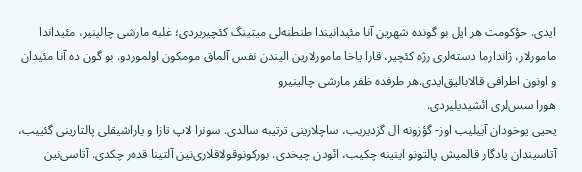ایدی. حؤکومت هر ایل بو گونده شهرین آنا مئیدانیندا طنطنه‌لی میتینگ کئچیریردی؛ غلبه مارشی چالینیر، مئیداندا مامورلار، ژاندارما دسته‌لری رژه کئچیر، قارا یاخا مامورلارین الیندن نفس آلماق مومکون اولموردو. بو گون ده آنا مئیدان و اونون اطرافی قالابالیق‌ایدی.هر طرفده ظفر مارشی‌ چالینیرو
هورا سس‌لری ائشیدیلیردی.
یحیی یوخودان آییلیب اوز- گؤزونه ال گزدیریب، ساچلارینی ترتیبه سالدی. سونرا لاپ تازا و یاراشیقلی پالتارینی گئییب، آتاسیندان یادگار قالمیش پالتونو اینینه چکیب، ائودن چیخدی. بورکونوقولاقلاری‌نین آلتینا قده‌ر چکدی. آتاسی‌نین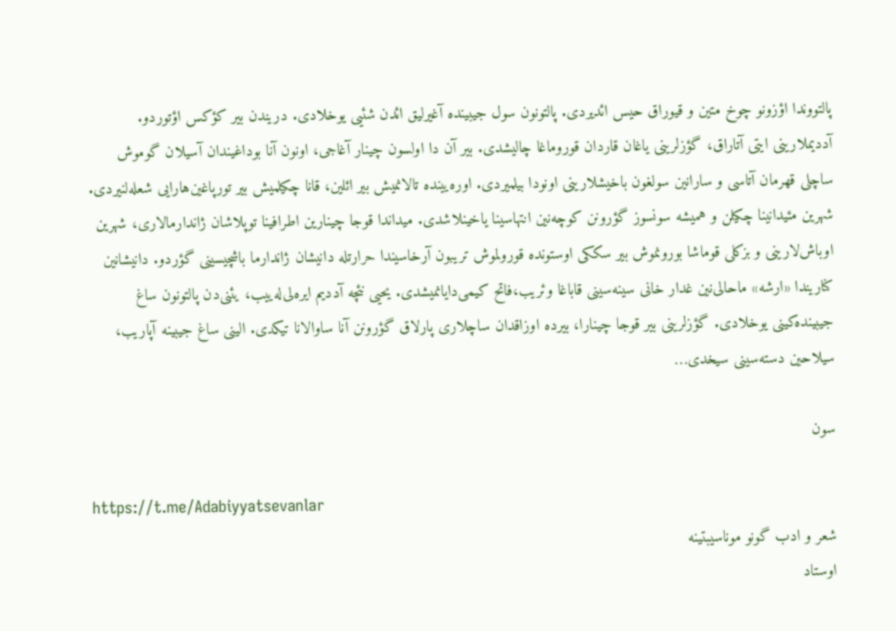پالتووندا اؤزونو چوخ متین و قیوراق حیس ائدیردی. پالتونون سول جیبینده آغیرلیق ائدن شئیی یوخلادی. دریندن بیر کؤکس اؤتوردو. آددیملارینی ایتی آتاراق، گؤزلرینی یاغان قاردان قوروماغا چالیشدی. بیر آن دا اولسون چینار آغاجی، اونون آنا بوداغیندان آسیلان گوموش ساچلی قهرمان آتاسی و سارانین سولغون باخیشلارینی اونودا بیلمیردی. اوره‌یینده تالانمیش بیر ائلین، قانا چکیلمیش بیر تورپاغین‌هارایی شعله‌لنیردی.
شهرین مئیدانینا چکیلن و همیشه سونسوز گؤرونن کوچه‌نین انتهاسینا یاخینلاشدی. میداندا قوجا چینارین اطرافینا توپلاشان ژاندارمالاری، شهرین اوباش‌لارینی و بزکلی قوماشا بورونموش بیر سککی اوستونده قورولموش تریبون آرخاسیندا حرارتله دانیشان ژاندارما باشچیسینی گؤردو. دانیشانین کناریندا «ارشه» ماحالی‌نین غدار خانی سینه‌سینی قاباغا وئریب،فاتح کیمی‌دایانمیشدی. یحیی نئچه آددیم ایره‌لی‌له‌ییب، یئنی‌دن پالتونون ساغ جیبینده‌کینی یوخلادی. گؤزلرینی بیر قوجا چینارا، بیرده اوزاقدان ساچلاری پارلاق گؤرونن آنا ساوالانا تیکدی. الینی ساغ جیبینه آپاریب، سیلاحین دسته‌سینی سیخدی…

سون

https://t.me/Adabiyyatsevanlar
شعر و ادب گونو موناسیبتینه
اوستاد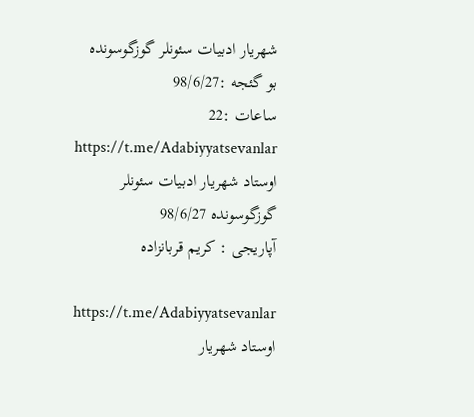شهریار ادبیات سئونلر گوزگوسونده
بو گئجه :98/6/27
ساعات :22
https://t.me/Adabiyyatsevanlar
اوستاد شهریار ادبیات سئونلر گوزگوسونده 98/6/27
آپاریجی : کریم قربانزاده

https://t.me/Adabiyyatsevanlar
اوستاد شهریار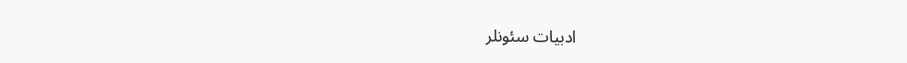ادبیات سئونلر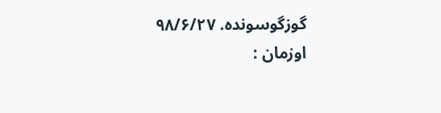گوزگوسونده. ۹۸/۶/۲۷
اوزمان :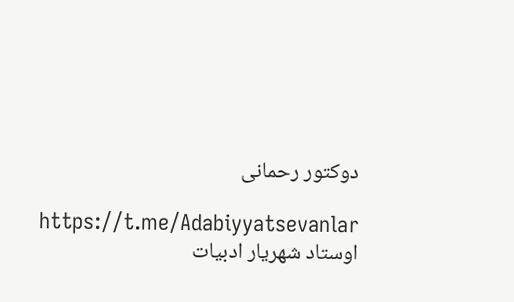دوکتور رحمانی

https://t.me/Adabiyyatsevanlar
اوستاد شهریار ادبیات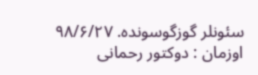سئونلر گوزگوسونده. ۹۸/۶/۲۷
اوزمان : دوکتور رحمانی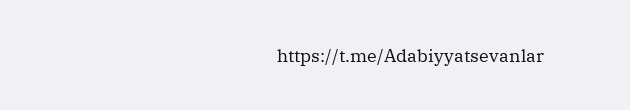https://t.me/Adabiyyatsevanlar